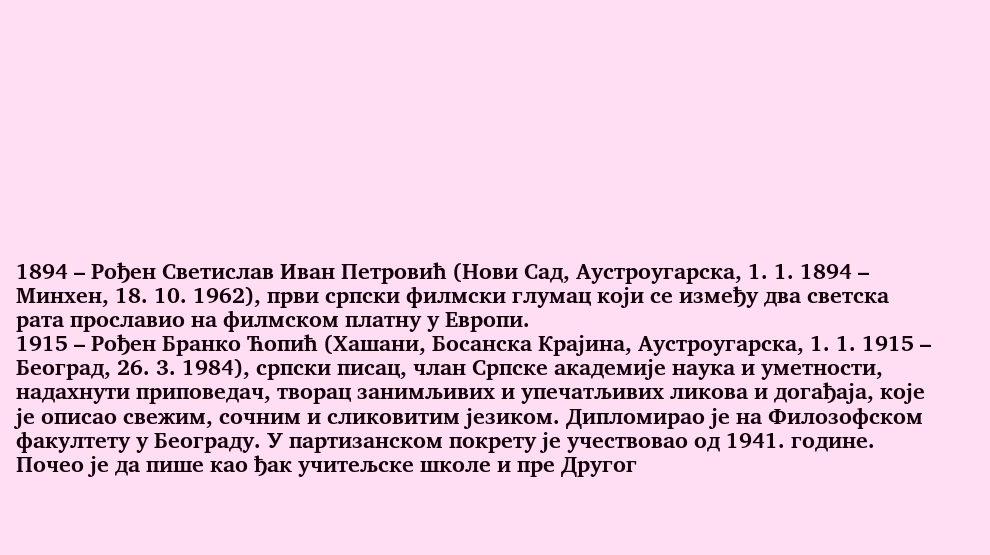1894 – Рођен Светислав Иван Петровић (Нови Сад, Аустроугарска, 1. 1. 1894 – Минхен, 18. 10. 1962), први српски филмски глумац који се између два светска рата прославио на филмском платну у Европи.
1915 – Рођен Бранко Ћопић (Хашани, Босанска Крајина, Аустроугарска, 1. 1. 1915 – Београд, 26. 3. 1984), српски писац, члан Српске академије наука и уметности, надахнути приповедач, творац занимљивих и упечатљивих ликова и догађаја, које је описао свежим, сочним и сликовитим језиком. Дипломирао је на Филозофском факултету у Београду. У партизанском покрету је учествовао од 1941. године.
Почео је да пише као ђак учитељске школе и пре Другог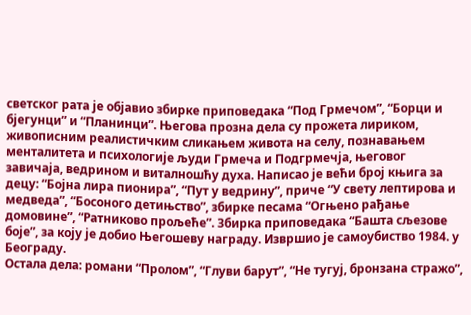светског рата је објавио збирке приповедака “Под Грмечом”, “Борци и бјегунци” и “Планинци”. Његова прозна дела су прожета лириком, живописним реалистичким сликањем живота на селу, познавањем менталитета и психологије људи Грмеча и Подгрмечја, његовог завичаја, ведрином и виталношћу духа. Написао је већи број књига за децу: “Бојна лира пионира”, “Пут у ведрину”, приче “У свету лептирова и медведа”, “Босоного детињство”, збирке песама “Огњено рађање домовине”, “Ратниково прољеће”. Збирка приповедака “Башта сљезове боје”, за коју је добио Његошеву награду. Извршио је самоубиство 1984. у Београду.
Остала дела: романи “Пролом”, “Глуви барут”, “Не тугуј, бронзана стражо”,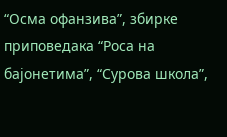“Осма офанзива”, збирке приповедака “Роса на бајонетима”, “Сурова школа”,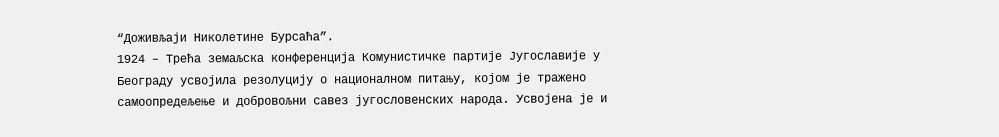“Доживљаји Николетине Бурсаћа”.
1924 – Трећа земаљска конференција Комунистичке партије Југославије у Београду усвојила резолуцију о националном питању, којом је тражено самоопредељење и добровољни савез југословенских народа. Усвојена је и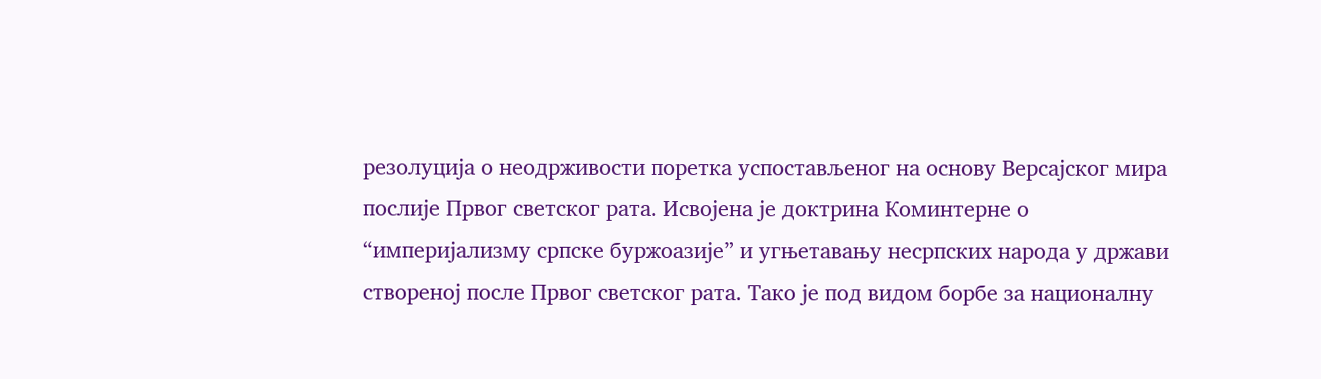резолуција о неодрживости поретка успостављеног на основу Версајског мира послије Првог светског рата. Исвојена је доктрина Коминтерне о “империјализму српске буржоазије” и угњетавању несрпских народа у држави створеној после Првог светског рата. Тако је под видом борбе за националну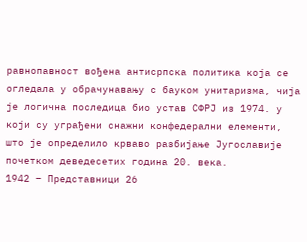равнопавност вођена антисрпска политика која се огледала у обрачунавању с бауком унитаризма, чија је логична последица био устав СФРЈ из 1974. у који су уграђени снажни конфедерални елементи, што је определило крваво разбијање Југославије почетком деведесетих година 20. века.
1942 – Представници 26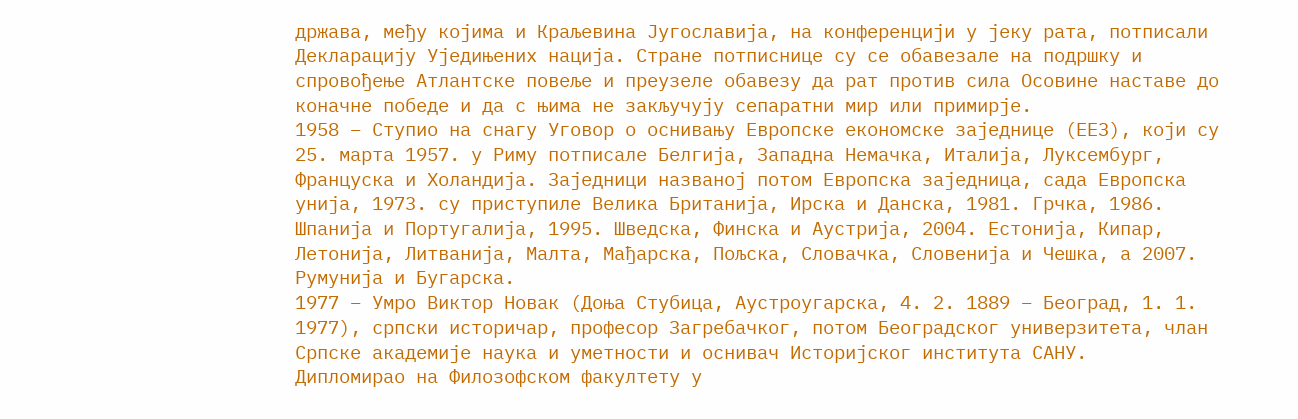држава, међу којима и Краљевина Југославија, на конференцији у јеку рата, потписали Декларацију Уједињених нација. Стране потписнице су се обавезале на подршку и спровођење Атлантске повеље и преузеле обавезу да рат против сила Осовине наставе до коначне победе и да с њима не закључују сепаратни мир или примирје.
1958 – Ступио на снагу Уговор о оснивању Европске економске заједнице (ЕЕЗ), који су 25. марта 1957. у Риму потписале Белгија, Западна Немачка, Италија, Луксембург, Француска и Холандија. Заједници названој потом Европска заједница, сада Европска унија, 1973. су приступиле Велика Британија, Ирска и Данска, 1981. Грчка, 1986. Шпанија и Португалија, 1995. Шведска, Финска и Аустрија, 2004. Естонија, Кипар, Летонија, Литванија, Малта, Мађарска, Пољска, Словачка, Словенија и Чешка, а 2007. Румунија и Бугарска.
1977 – Умро Виктор Новак (Доња Стубица, Аустроугарска, 4. 2. 1889 – Београд, 1. 1. 1977), српски историчар, професор Загребачког, потом Београдског универзитета, члан Српске академије наука и уметности и оснивач Историјског института САНУ.
Дипломирао на Филозофском факултету у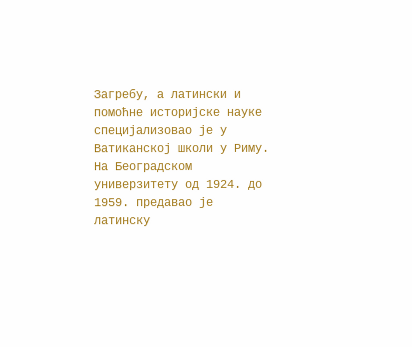Загребу, а латински и помоћне историјске науке специјализовао је у Ватиканској школи у Риму. На Београдском универзитету од 1924. до 1959. предавао је латинску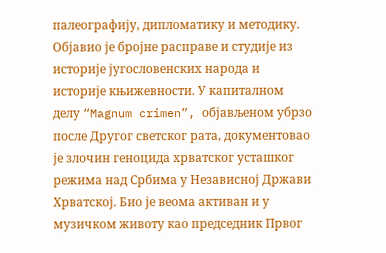палеографију, дипломатику и методику. Објавио је бројне расправе и студије из историје југословенских народа и историје књижевности. У капиталном делу “Magnum crimen”, објављеном убрзо после Другог светског рата, документовао је злочин геноцида хрватског усташког режима над Србима у Независној Држави Хрватској. Био је веома активан и у музичком животу као председник Првог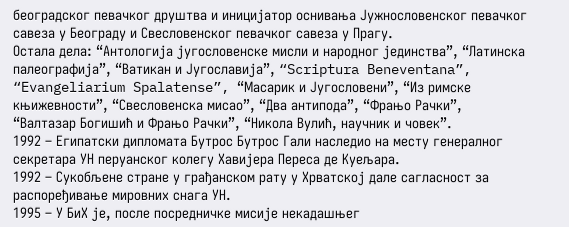београдског певачког друштва и иницијатор оснивања Јужнословенског певачког савеза у Београду и Свесловенског певачког савеза у Прагу.
Остала дела: “Антологија југословенске мисли и народног јединства”, “Латинска палеографија”, “Ватикан и Југославија”, “Scriptura Beneventana”, “Evangeliarium Spalatense”, “Масарик и Југословени”, “Из римске књижевности”, “Свесловенска мисао”, “Два антипода”, “Фрањо Рачки”, “Валтазар Богишић и Фрањо Рачки”, “Никола Вулић, научник и човек”.
1992 – Египатски дипломата Бутрос Бутрос Гали наследио на месту генералног секретара УН перуанског колегу Хавијера Переса де Куељара.
1992 – Сукобљене стране у грађанском рату у Хрватској дале сагласност за распоређивање мировних снага УН.
1995 – У БиХ је, после посредничке мисије некадашњег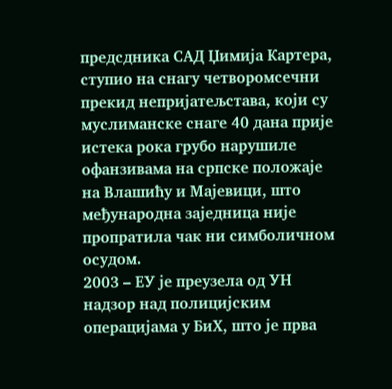предсдника САД Џимија Картера, ступио на снагу четворомсечни прекид непријатељстава, који су муслиманске снаге 40 дана прије истека рока грубо нарушиле офанзивама на српске положаје на Влашићу и Мајевици, што међународна заједница није пропратила чак ни симболичном осудом.
2003 – ЕУ је преузела од УН надзор над полицијским операцијама у БиХ, што је прва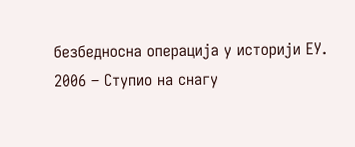безбедносна операција у историји ЕУ.
2006 – Ступио на снагу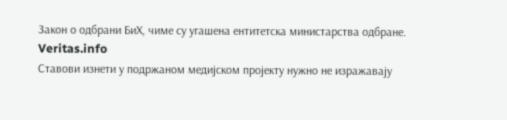Закон о одбрани БиХ, чиме су угашена ентитетска министарства одбране.
Veritas.info
Ставови изнети у подржаном медијском пројекту нужно не изражавају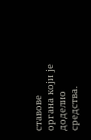ставове органа који је доделио средства.